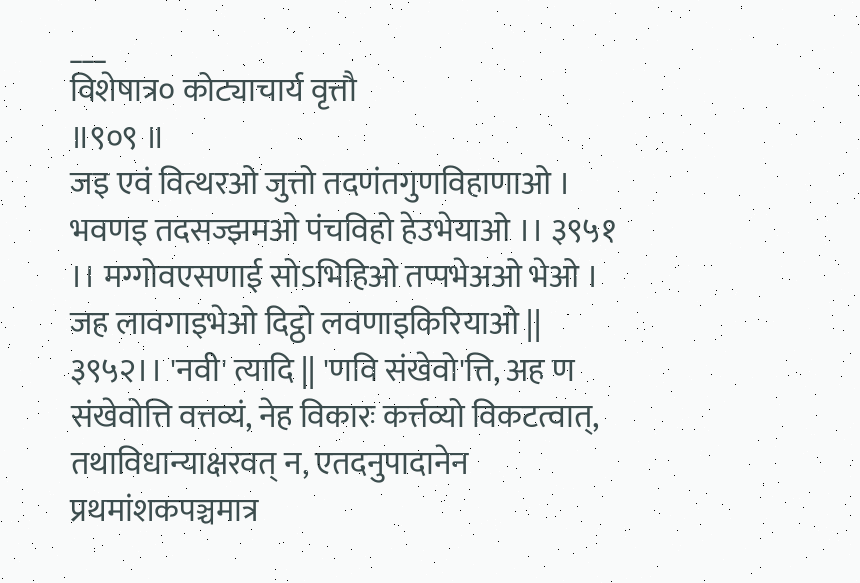___
विशेषात्र० कोट्याचार्य वृत्तौ
॥९०९ ॥
जइ एवं वित्थरओ जुत्तो तदणंतगुणविहाणाओ । भवणइ तदसज्झमओ पंचविहो हेउभेयाओ ।। ३९५१ ।। मग्गोवएसणाई सोऽभिहिओ तप्पभेअओ भेओ । जह लावगाइभेओ दिट्ठो लवणाइकिरियाओ || ३९५२।। 'नवी' त्यादि || 'णवि संखेवो'त्ति, अह ण संखेवोत्ति वत्तव्यं, नेह विकारः कर्त्तव्यो विकटत्वात्, तथाविधान्याक्षरवत् न, एतदनुपादानेन प्रथमांशकपञ्चमात्र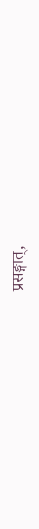प्रसङ्गात्,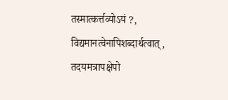तस्मात्कर्त्तव्योऽयं ?, विद्यमानत्वेनापिशब्दार्थत्वात्, तदयमत्रापक्षेपो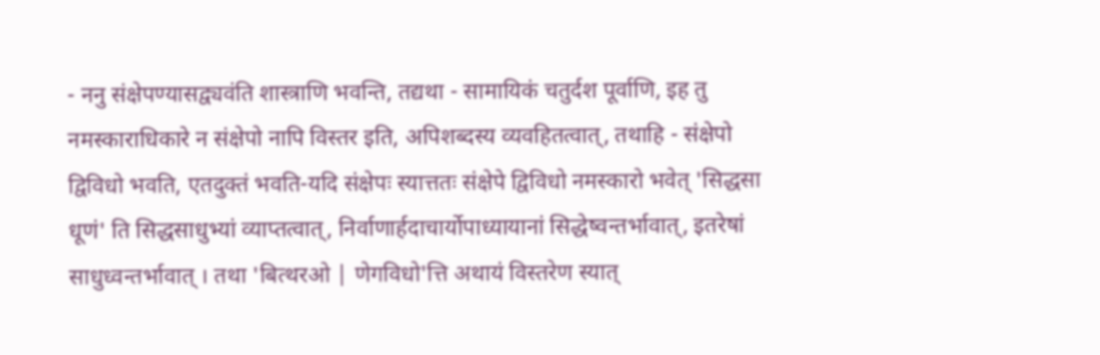- ननु संक्षेपण्यासद्व्यवंति शास्त्राणि भवन्ति, तद्यथा - सामायिकं चतुर्दश पूर्वाणि, इह तु नमस्काराधिकारे न संक्षेपो नापि विस्तर इति, अपिशब्दस्य व्यवहितत्वात्, तथाहि - संक्षेपो द्विविधो भवति, एतदुक्तं भवति-यदि संक्षेपः स्यात्ततः संक्षेपे द्विविधो नमस्कारो भवेत् 'सिद्धसा धूणं' ति सिद्धसाधुभ्यां व्याप्तत्वात्, निर्वाणार्हदाचार्योपाध्यायानां सिद्धेष्वन्तर्भावात्, इतरेषां साधुध्वन्तर्भावात् । तथा 'बित्थरओ | णेगविधो'त्ति अथायं विस्तरेण स्यात्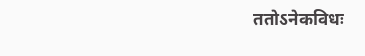ततोऽनेकविधः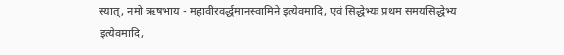स्यात्, नमो ऋषभाय - महावीरवर्द्धमानस्वामिने इत्येवमादि, एवं सिद्धेभ्यः प्रथम समयसिद्धेभ्य इत्येवमादि,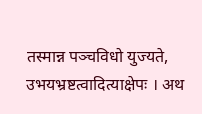तस्मान्न पञ्चविधो युज्यते, उभयभ्रष्टत्वादित्याक्षेपः । अथ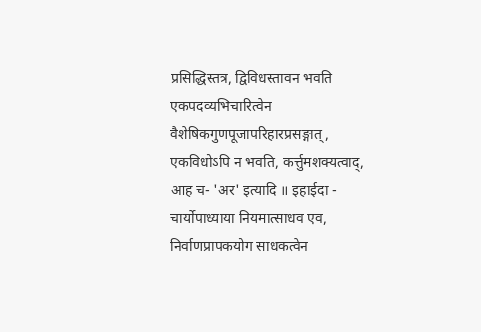प्रसिद्धिस्तत्र, द्विविधस्तावन भवति एकपदव्यभिचारित्वेन वैशेषिकगुणपूजापरिहारप्रसङ्गात्, एकविधोऽपि न भवति, कर्त्तुमशक्यत्वाद्, आह च- 'अर' इत्यादि ॥ इहाईदा - चार्योपाध्याया नियमात्साधव एव, निर्वाणप्रापकयोग साधकत्वेन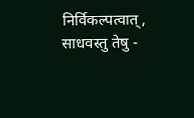निर्विकल्पत्वात्, साधवस्तु तेषु -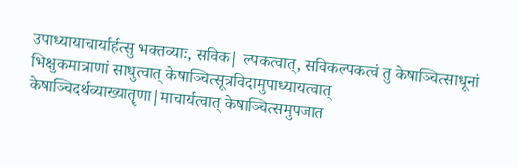उपाध्यायाचार्यार्हत्सु भक्तव्याः, सविक| ल्पकत्वात्, सविकल्पकत्वं तु केषाञ्चित्साधूनां भिक्षुकमात्राणां साधुत्वात् केषाञ्चित्सूत्रविदामुपाध्यायत्वात् केषाञ्चिदर्थव्याख्यातॄणा|माचार्यत्वात् केषाञ्चित्समुपजात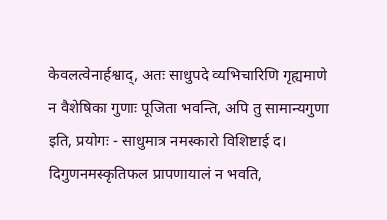केवलत्वेनार्हश्वाद्, अतः साधुपदे व्यभिचारिणि गृह्यमाणे न वैशेषिका गुणाः पूजिता भवन्ति, अपि तु सामान्यगुणा इति, प्रयोगः - साधुमात्र नमस्कारो विशिष्टाई द। दिगुणनमस्कृतिफल प्रापणायालं न भवति,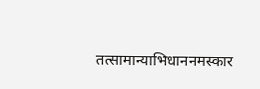तत्सामान्याभिधाननमस्कार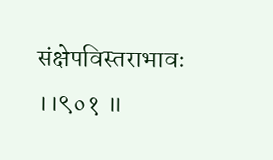संक्षेपविस्तराभावः
।।९०१ ॥